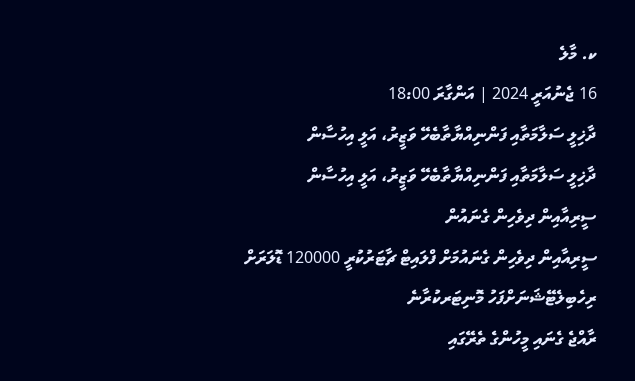ކ. މާލެ
16 ޖެނުއަރީ 2024 | އަންގާރަ 18:00
ދާޚިލީ ސަލާމަތާއި ފަންނިއްޔާތާބެހޭ ވަޒީރު، އަލީ އިހުސާން
ދާޚިލީ ސަލާމަތާއި ފަންނިއްޔާތާބެހޭ ވަޒީރު، އަލީ އިހުސާން
ސީރިއާއިން ދިވެހިން ގެނައުން
ސީރިއާއިން ދިވެހިން ގެނައުމަށް ފްލައިޓް ޗާޓަރުކުރީ 120000 ޑޮލަރަށް
ރިހެބިލެޓޭޝަނަށްފަހު މޮނިޓަރކުރާނެ
ރާއްޖެ ގެނައި މީހުންގެ ތެރޭގައި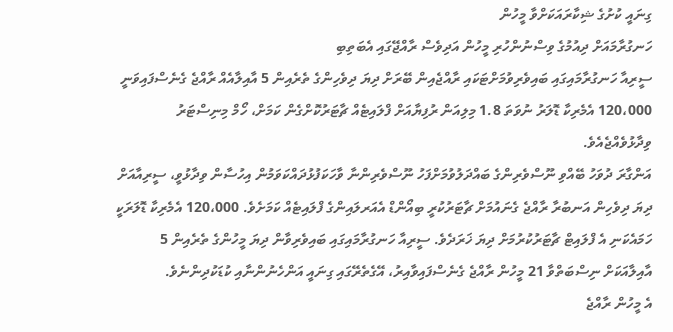ގިނައީ ކުށުގެ ޝިކާރައަކަށްވާ މީހުން
ހަނގުރާމައަށް ދިއުމުގެ ވިސްނުންހުރި މީހުން އަދިވެސް ރާއްޖޭގައި އެބަތިބި
ސީރިއާ ހަނގުރާމައިގައި ބައިވެރިވުމަށްޓަކައި ރާއްޖެއިން ބޭރަށް ދިޔަ ދިވެހިންގެ ތެރެއިން 5 އާއިލާއެއް ރާއްޖެ ގެނެސްފައިވަނީ 120،000 އެމެރިކާ ޑޮލަރު ނުވަތަ 1.8 މިލިއަން ރުފިޔާއަށް ފްލައިޓެއް ޗާޓަރުކޮށްގެން ކަމަށް، ހޯމް މިނިސްޓަރު ވިދާޅުވެއްޖެއެވެ.
އަންގާރަ ދުވަހު ބޭއްވި ނޫސްވެރިންގެ ބައްދަލުވުމަށްފަހު ނޫސްވެރިންނާ ވާހަކަފުޅުދައްކަވަމުން އިހުސާން ވިދާޅުވީ، ސީރިއާއަށް ދިޔަ ދިވެހިން އަނބުރާ ރާއްޖެ ގެނައުމަށް ޗާޓަރުކުރީ ބިއޯންޑް އެއަރލައިންގެ ފްލައިޓެއް ކަމަށެވެ. 120،000 އެމެރިކާ ޑޮލަރަކީ ހަމައެކަނި އެ ފްލައިޓް ޗާޓަރުކުރުމަށް ދިޔަ ޚަރަދެވެ. ސީރިއާ ހަނގުރާމައިގައި ބައިވެރިވާން ދިޔަ މީހުންގެ ތެރެއިން 5 އާއިލާއަކަށް ނިސްބަތްވާ 21 މީހުން ރާއްޖެ ގެނެސްފައިވާއިރު، އޭގެތެރޭގައި ގިނައީ އަންހެނުންނާއި ކުޑަކުދިންނެވެ.
އެ މީހުން ރާއްޖެ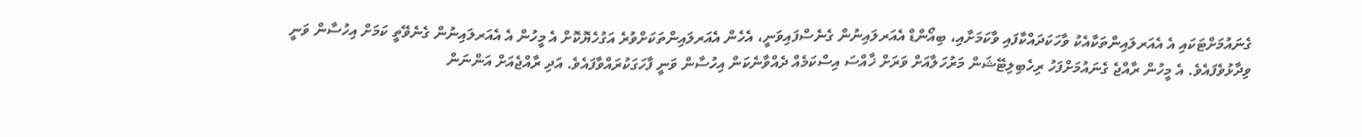ގެނައުމަށްޓަކައި އެ އެއަރލައިންތަކާއެކު ވާހަކަދައްކާފައި ވާކަމަށާއި، ބިއޯންޑް އެއަރލައިނުން ގެނެސްފައިވަނީ، އެހެން އެއަރލައިންތަކަށްވުރެ އަގުހެޔޮކޮށް އެ މީހުން އެ އެއަރލައިނުން ގެނެވޭތީ ކަމަށް އިހުސާން ވަނީ ވިދާޅުވެފައެވެ. އެ މީހުން ރާއްޖެ ގެނައުމަށްފަހު ރިހެބިލިޓޭޝަން މަރުހަލާއަށް ވަރަށް ޚާއްސަ އިސްކަމެއް ދެއްވާނެކަން އިހުސާން ވަނީ ފާހަގަކުރައްވާފައެވެ. އަދި ރާއްޖެއަށް އަންނަން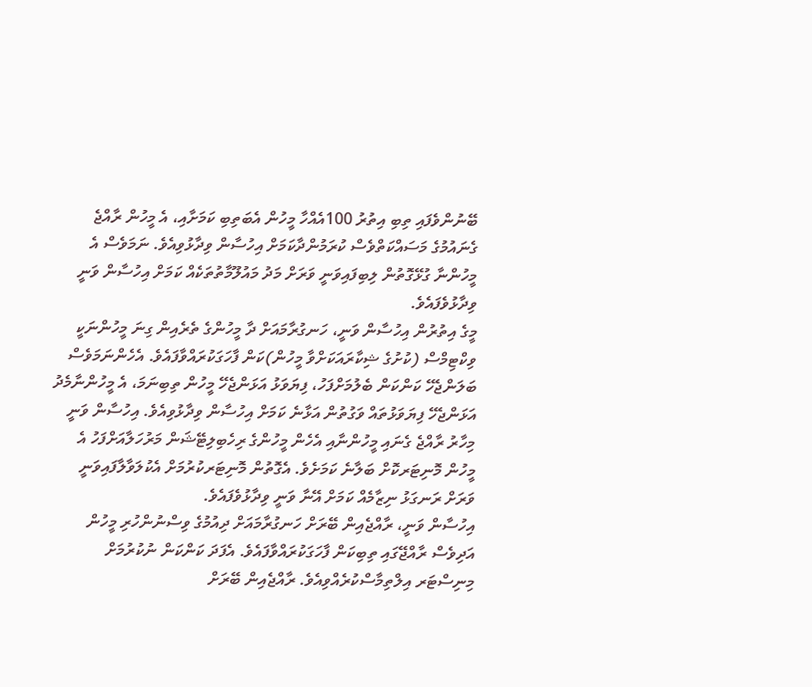ބޭނުންވެފައި ތިބި އިތުރު 100އެއްހާ މީހުން އެބަތިބި ކަމަށާއި، އެ މީހުން ރާއްޖެ ގެނައުމުގެ މަސައްކަތްވެސް ކުރަމުންދާކަމަށް އިހުސާން ވިދާޅުވިއެވެ. ނަމަވެސް އެ މީހުންނާ ގުޅޭގޮތުން ލިބިފައިވަނީ ވަރަށް މަދު މައުލޫމާތުތަކެއް ކަމަށް އިހުސާން ވަނީ ވިދާޅުވެފައެވެ.
މީގެ އިތުރުން އިހުސާން ވަނީ، ހަނގުރާމައަށް ދާ މީހުންގެ ތެރެއިން ގިނަ މީހުންނަކީ ވިކްޓިމްސް (ކުށުގެ ޝިކާރައަކަށްވާ މީހުން)ކަން ފާހަގަކުރައްވާފައެވެ. އެހެންނަމަވެސް ބަލަންޖެހޭ ކަންކަން ބެލުމަށްފަހު، ފިޔަވަޅު އަޅަންޖެހޭ މީހުން ތިބިނަމަ، އެ މީހުންނާމެދު އަޅަންޖެހޭ ފިޔަވަޅުތައް ވަގުތުން އަޅާނެ ކަމަށް އިހުސާން ވިދާޅުވިއެވެ. އިހުސާން ވަނީ މިހާރު ރާއްޖެ ގެނައި މީހުންނާއި އެހެން މީހުންގެ ރިހެބިލިޓޭޝަން މަރުހަލާއަށްފަހު އެ މީހުން މޮނިޓަރކޮށް ބަލާނެ ކަމަށެވެ. އެގޮތުން މޮނިޓަރކުރުމަށް އެކުލަވާލާފައިވަނީ ވަރަށް ރަނގަޅު ނިޒާމެއް ކަމަށް އޭނާ ވަނީ ވިދާޅުވެފައެވެ.
އިހުސާން ވަނީ، ރާއްޖެއިން ބޭރަށް ހަނގުރާމައަށް ދިއުމުގެ ވިސްނުންހުރި މީހުން އަދިވެސް ރާއްޖޭގައި ތިބިކަން ފާހަގަކުރައްވާފައެވެ. އެފަދަ ކަންކަން ނުކުރުމަށް މިނިސްޓަރ އިލްތިމާސްކުރެއްވިއެވެ. ރާއްޖެއިން ބޭރަށް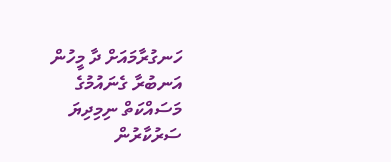ހަނގުރާމައަށް ދާ މީހުން އަނބުރާ ގެނައުމުގެ މަސައްކަތް ނިމިދިޔަ ސަރުކާރުން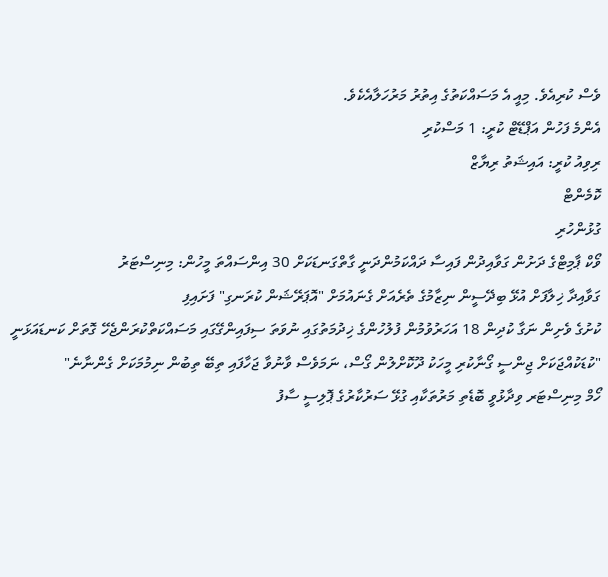ވެސް ކުރިއެވެ. މިއީ އެ މަސައްކަތުގެ އިތުރު މަރުހަލާއެކެވެ.
އެންމެ ފަހުން އަޕްޑޭޓް ކުރީ: 1 މަސްކުރި
ރިވިއު ކުރީ: އައިޝަތު ރިޔާޒް
ކޮމެންޓް
ގުޅުންހުރި
ވޯކް ޕާމިޓްގެ ދަށުން ގަވާއިދުން ފައިސާ ދައްކަމުންދަނީ ގާތްގަނޑަކަށް 30 އިންސައްތަ މީހުން: މިނިސްޓަރު
ގަވާއިދާ ޚިލާފަށް އުޅޭ ބިދޭސީން ނިޒާމުގެ ތެރެއަށް ގެނައުމަށް "އޮޕަރޭޝަން ކުރަނގި" ފަށައިފި
ކުށުގެ ވެށިން ނަގާ ކުދިން 18 އަހަރުވުމުން ފުލުހުންގެ ޚިދުމަތުގައި ނުވަތަ ސިފައިންގޭގައި މަސައްކަތްކުރަންޖެހޭ ގޮތަށް ކަނޑައަޅަނީ
"ކުޑަކުއްޖަކަށް ޖިންސީ ގޯނާކުރި މީހަކު ދޫކޮށްލުން ގޯސް، ނަމަވެސް ވާނުވާ ޖަހާފައި ތިބޭ ތިބުން ނިމުމަކަށް ގެންނާނެ"
ހޯމް މިނިސްޓަރ ވިދާޅުވީ ބޮޑެތި މަރުތަކާއި ގުޅޭ ސަރުކާރުގެ ޕޮލިސީ ސާފު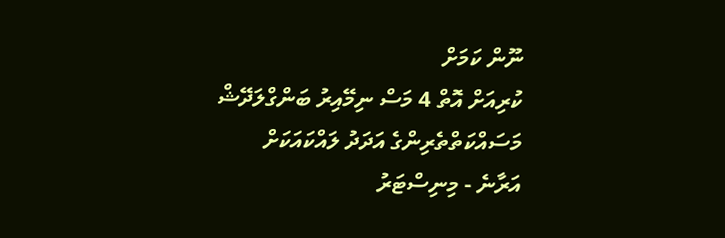ނޫން ކަމަށް
ކުރިއަށް އޮތް 4 މަސް ނިމޭއިރު ބަންގްލަދޭޝް މަސައްކަތްތެރިންގެ އަދަދު ލައްކައަކަށް އަރާނެ - މިނިސްޓަރު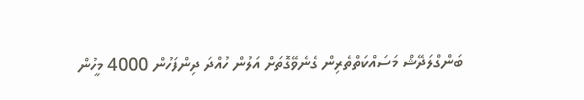ބަންގްލަދޭޝް މަސައްކަތްތެރިން ގެނެވޭގޮތަށް އަލުން ހުއްދަ ދިންފަހުން 4000 މީހުން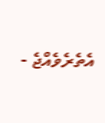އެތެރެވެއްޖެ -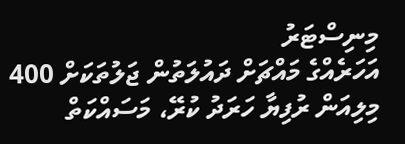މިނިސްޓަރު
އަހަރެއްގެ މައްޗަށް ދައުލަތުން ޖަލުތަކަށް 400 މިލިއަން ރުފިޔާ ހަރަދު ކުރޭ، މަސައްކަތް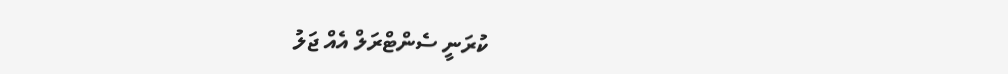ކުރަނީ ސެންޓްރަލް އެއް ޖަލު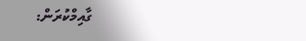ގާއިމްކުރަން: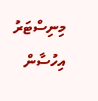މިނިސްޓަރު އިހުސާން